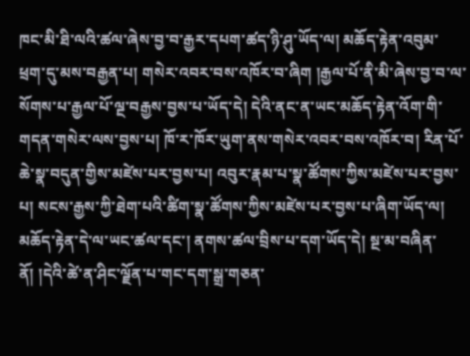ཁང་མི་ཐི་ལའི་ཚལ་ཞེས་བྱ་བ་རྒྱར་དཔག་ཚད་ཉི་ཤུ་ཡོད་ལ། མཆོད་རྟེན་འབུམ་ཕྲག་དུ་མས་བརྒྱན་པ། གསེར་འབར་བས་འཁོར་བ་ཞིག །རྒྱལ་པོ་ནི་མི་ཞེས་བྱ་བ་ལ་སོགས་པ་རྒྱལ་པོ་ལྔ་བརྒྱས་བྱས་པ་ཡོད་དེ། དེའི་ནང་ན་ཡང་མཆོད་རྟེན་འོག་གི་གདན་གསེར་ལས་བྱས་པ། ཁོ་ར་ཁོར་ཡུག་ནས་གསེར་འབར་བས་འཁོར་བ། རིན་པོ་ཆེ་སྣ་བདུན་གྱིས་མཛེས་པར་བྱས་པ། འབུར་རྣམ་པ་སྣ་ཚོགས་ཀྱིས་མཛེས་པར་བྱས་པ། སངས་རྒྱས་ཀྱི་ཐེག་པའི་ཚིག་སྣ་ཚོགས་ཀྱིས་མཛེས་པར་བྱས་པ་ཞིག་ཡོད་ལ། མཆོད་རྟེན་དེ་ལ་ཡང་ཚལ་དང་། ནགས་ཚལ་བྲིས་པ་དག་ཡོད་དེ། སྔ་མ་བཞིན་ནོ། །དེའི་ཚེ་ན་ཤིང་ལྗོན་པ་གང་དག་སྒྲ་གཅན་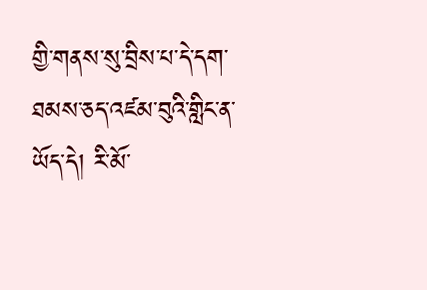གྱི་གནས་སུ་བྲིས་པ་དེ་དག་ཐམས་ཅད་འཛམ་བུའི་གླིང་ན་ཡོད་དེ། རི་མོ་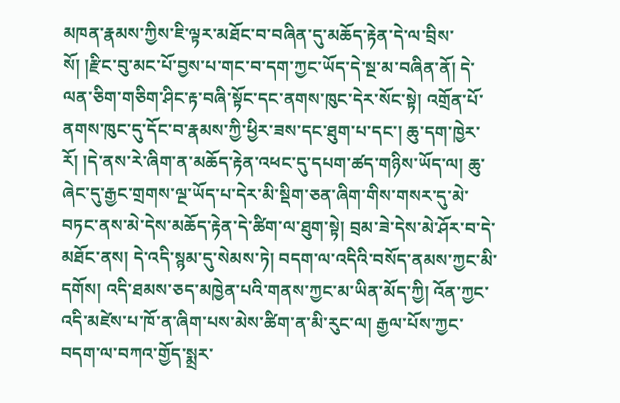མཁན་རྣམས་ཀྱིས་ཇི་ལྟར་མཐོང་བ་བཞིན་དུ་མཆོད་རྟེན་དེ་ལ་བྲིས་སོ། །རྫིང་བུ་མང་པོ་བྱས་པ་གང་བ་དག་ཀྱང་ཡོད་དེ་སྔ་མ་བཞིན་ནོ། དེ་ལན་ཅིག་གཅིག་ཤིང་རྟ་བཞི་སྟོང་དང་ནགས་ཁུང་དེར་སོང་སྟེ། འགྲོན་པོ་ནགས་ཁུང་དུ་དོང་བ་རྣམས་ཀྱི་ཕྱིར་ཟས་དང་ཐུག་པ་དང་། ཆུ་དག་ཁྱེར་རོ། །དེ་ནས་རེ་ཞིག་ན་མཆོད་རྟེན་འཕང་དུ་དཔག་ཚད་གཉིས་ཡོད་ལ། ཆུ་ཞེང་དུ་རྒྱང་གྲགས་ལྔ་ཡོད་པ་དེར་མི་སྡིག་ཅན་ཞིག་གིས་གསར་དུ་མེ་བཏང་ནས་མེ་དེས་མཆོད་རྟེན་དེ་ཚིག་ལ་ཐུག་སྟེ། བྲམ་ཟེ་དེས་མེ་ཤོར་བ་དེ་མཐོང་ནས། དེ་འདི་སྙམ་དུ་སེམས་ཏེ། བདག་ལ་འདིའི་བསོད་ནམས་ཀྱང་མི་དགོས། འདི་ཐམས་ཅད་མཁྱེན་པའི་གནས་ཀྱང་མ་ཡིན་མོད་ཀྱི། འོན་ཀྱང་འདི་མཛེས་པ་ཁོ་ན་ཞིག་པས་མེས་ཚིག་ན་མི་རུང་ལ། རྒྱལ་པོས་ཀྱང་བདག་ལ་བཀའ་གྱོད་སྨྲར་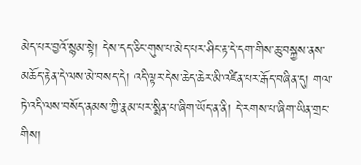མེད་པར་བྱའོ་སྙམ་སྟེ། དེས་དད་ཅིང་གུས་པ་མེད་པར་ཤིང་རྟ་དེ་དག་གིས་ཆུ་བསྐྱས་ནས་མཆོད་རྟེན་དེ་ལས་མེ་བསད་དེ། འདི་ལྟར་དེས་ཆེད་ཆེར་མི་འཛིན་པར་རྒོད་བཞིན་དུ། གལ་ཏེ་འདི་ལས་བསོད་ནམས་ཀྱི་རྣམ་པར་སྨིན་པ་ཞིག་ཡོད་ན་ནི། དེ་རགས་པ་ཞིག་ཡིན་གྲང་གིས།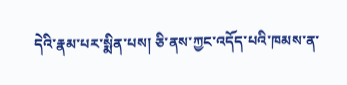དེའི་རྣམ་པར་སྨིན་པས། ཅི་ནས་ཀྱང་འདོད་པའི་ཁམས་ན་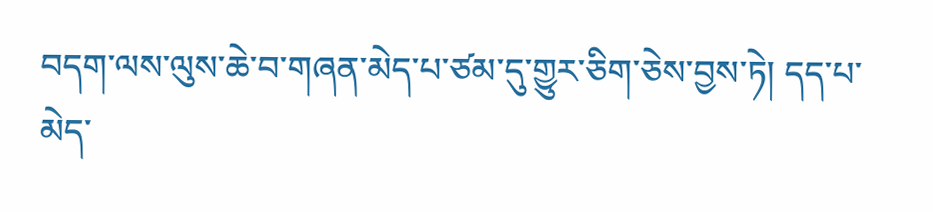བདག་ལས་ལུས་ཆེ་བ་གཞན་མེད་པ་ཙམ་དུ་གྱུར་ཅིག་ཅེས་བྱས་ཏེ། དད་པ་མེད་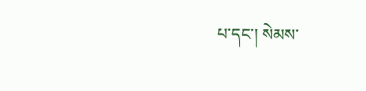པ་དང་། སེམས་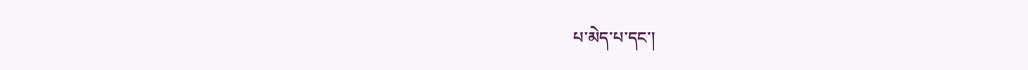པ་མེད་པ་དང་།